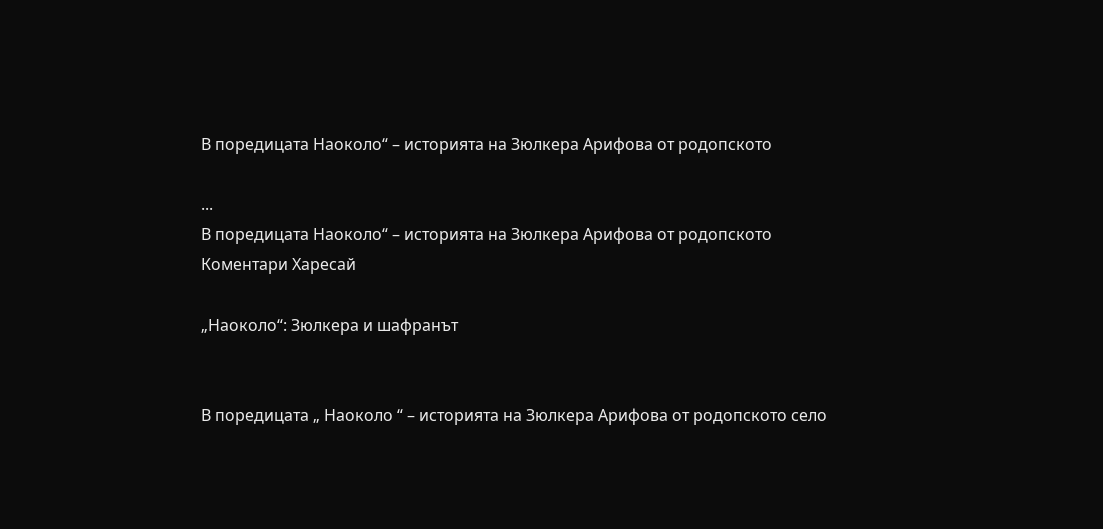В поредицата Наоколо“ – историята на Зюлкера Арифова от родопското

...
В поредицата Наоколо“ – историята на Зюлкера Арифова от родопското
Коментари Харесай

„Наоколо“: Зюлкера и шафранът


В поредицата „ Наоколо “ – историята на Зюлкера Арифова от родопското село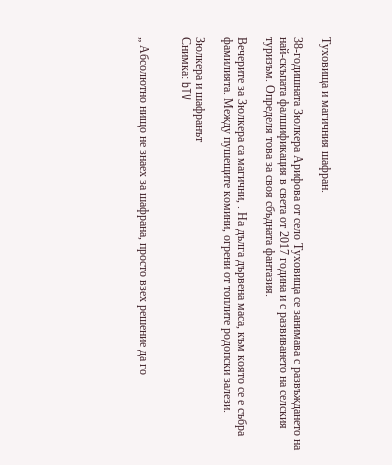Туховища и магичния шафран.

38-годишната Зюлкера Арифова от село Туховища се занимава с развъждането на най-скъпата фалшификация в света от 2017 година и с развиването на селския туризъм. Определя това за своя сбъдната фантазия.

Вечерите за Зюлкера са магични, . На дълга дървена маса, към която се е събра фамилията. Между пушещите комини, огрени от топлите родопски залези.

Зюлкера и шафранът
Снимка: bTV


„ Абсолютно нищо не знаех за шафрана, просто взех решение да го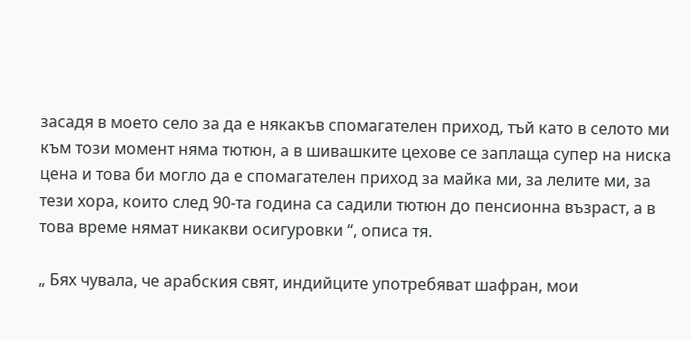засадя в моето село за да е някакъв спомагателен приход, тъй като в селото ми към този момент няма тютюн, а в шивашките цехове се заплаща супер на ниска цена и това би могло да е спомагателен приход за майка ми, за лелите ми, за тези хора, които след 90-та година са садили тютюн до пенсионна възраст, а в това време нямат никакви осигуровки “, описа тя.

„ Бях чувала, че арабския свят, индийците употребяват шафран, мои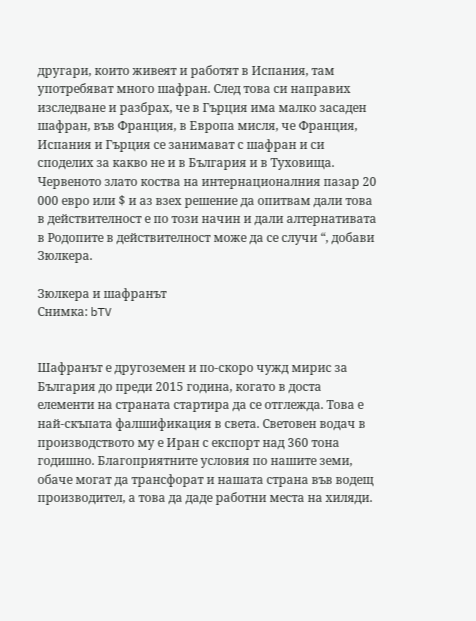другари, които живеят и работят в Испания, там употребяват много шафран. След това си направих изследване и разбрах, че в Гърция има малко засаден шафран, във Франция, в Европа мисля, че Франция, Испания и Гърция се занимават с шафран и си споделих за какво не и в България и в Туховища. Червеното злато коства на интернационалния пазар 20 000 евро или $ и аз взех решение да опитвам дали това в действителност е по този начин и дали алтернативата в Родопите в действителност може да се случи “, добави Зюлкера.

Зюлкера и шафранът
Снимка: bTV


Шафранът е другоземен и по-скоро чужд мирис за България до преди 2015 година, когато в доста елементи на страната стартира да се отглежда. Това е най-скъпата фалшификация в света. Световен водач в производството му е Иран с експорт над 360 тона годишно. Благоприятните условия по нашите земи, обаче могат да трансфорат и нашата страна във водещ производител, а това да даде работни места на хиляди.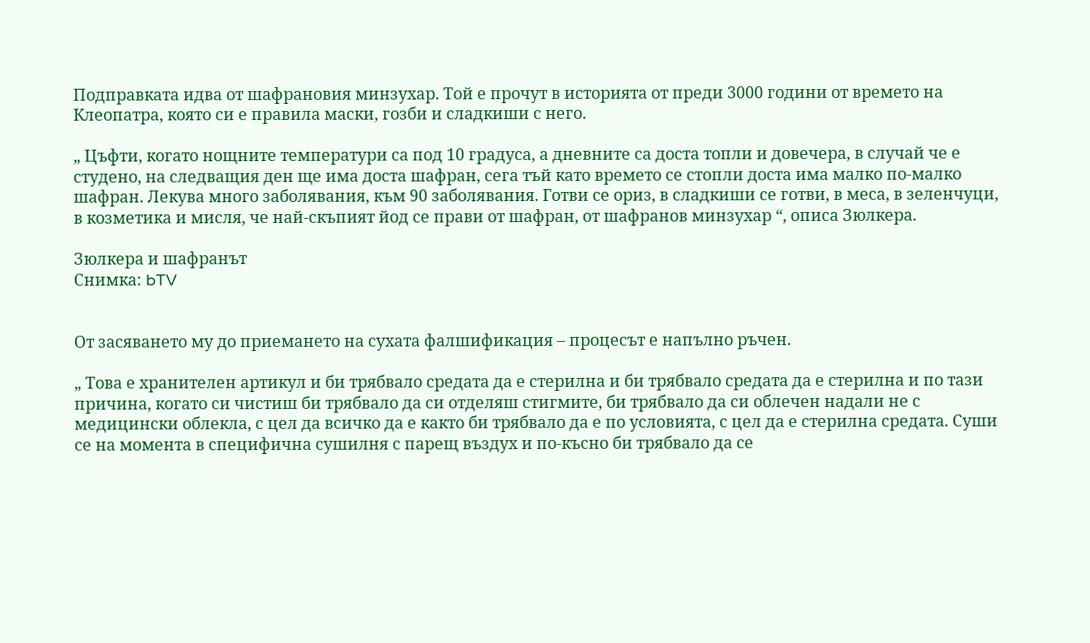Подправката идва от шафрановия минзухар. Той е прочут в историята от преди 3000 години от времето на Клеопатра, която си е правила маски, гозби и сладкиши с него.

„ Цъфти, когато нощните температури са под 10 градуса, а дневните са доста топли и довечера, в случай че е студено, на следващия ден ще има доста шафран, сега тъй като времето се стопли доста има малко по-малко шафран. Лекува много заболявания, към 90 заболявания. Готви се ориз, в сладкиши се готви, в меса, в зеленчуци, в козметика и мисля, че най-скъпият йод се прави от шафран, от шафранов минзухар “, описа Зюлкера.

Зюлкера и шафранът
Снимка: bTV


От засяването му до приемането на сухата фалшификация – процесът е напълно ръчен.

„ Това е хранителен артикул и би трябвало средата да е стерилна и би трябвало средата да е стерилна и по тази причина, когато си чистиш би трябвало да си отделяш стигмите, би трябвало да си облечен надали не с медицински облекла, с цел да всичко да е както би трябвало да е по условията, с цел да е стерилна средата. Суши се на момента в специфична сушилня с парещ въздух и по-късно би трябвало да се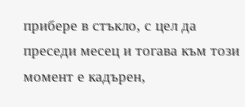прибере в стъкло, с цел да преседи месец и тогава към този момент е кадърен,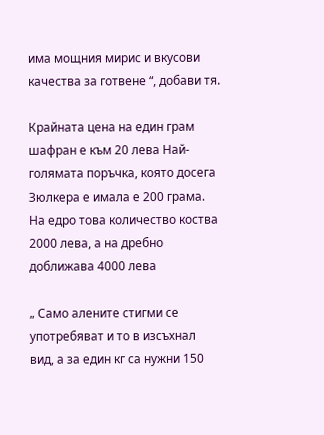има мощния мирис и вкусови качества за готвене “, добави тя.

Крайната цена на един грам шафран е към 20 лева Най-голямата поръчка, която досега Зюлкера е имала е 200 грама. На едро това количество коства 2000 лева, а на дребно доближава 4000 лева

„ Само алените стигми се употребяват и то в изсъхнал вид, а за един кг са нужни 150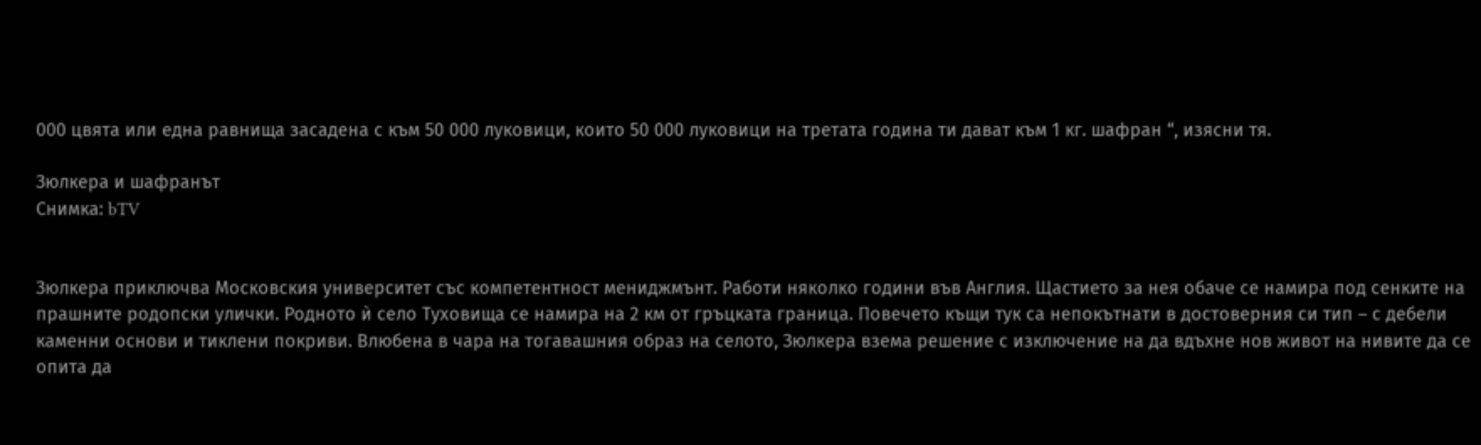000 цвята или една равнища засадена с към 50 000 луковици, които 50 000 луковици на третата година ти дават към 1 кг. шафран “, изясни тя.

Зюлкера и шафранът
Снимка: bTV


Зюлкера приключва Московския университет със компетентност мениджмънт. Работи няколко години във Англия. Щастието за нея обаче се намира под сенките на прашните родопски улички. Родното ѝ село Туховища се намира на 2 км от гръцката граница. Повечето къщи тук са непокътнати в достоверния си тип – с дебели каменни основи и тиклени покриви. Влюбена в чара на тогавашния образ на селото, Зюлкера взема решение с изключение на да вдъхне нов живот на нивите да се опита да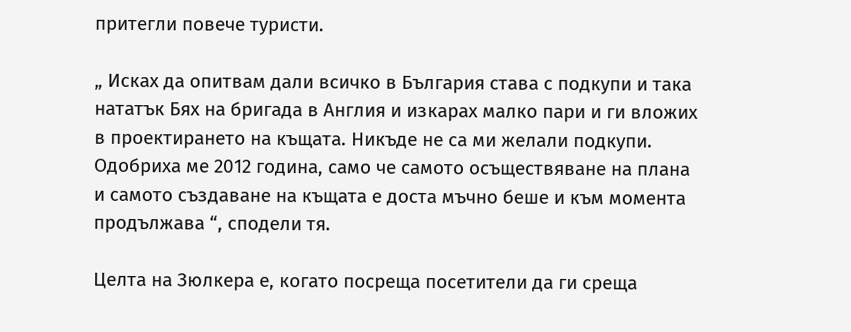притегли повече туристи.

„ Исках да опитвам дали всичко в България става с подкупи и така нататък Бях на бригада в Англия и изкарах малко пари и ги вложих в проектирането на къщата. Никъде не са ми желали подкупи. Одобриха ме 2012 година, само че самото осъществяване на плана и самото създаване на къщата е доста мъчно беше и към момента продължава “, сподели тя.

Целта на Зюлкера е, когато посреща посетители да ги среща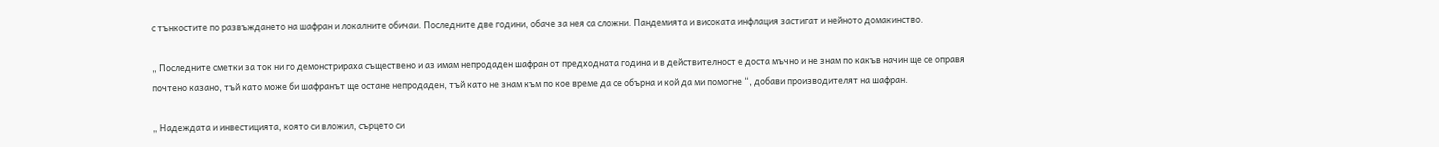с тънкостите по развъждането на шафран и локалните обичаи. Последните две години, обаче за нея са сложни. Пандемията и високата инфлация застигат и нейното домакинство.

„ Последните сметки за ток ни го демонстрираха съществено и аз имам непродаден шафран от предходната година и в действителност е доста мъчно и не знам по какъв начин ще се оправя почтено казано, тъй като може би шафранът ще остане непродаден, тъй като не знам към по кое време да се обърна и кой да ми помогне “, добави производителят на шафран.

„ Надеждата и инвестицията, която си вложил, сърцето си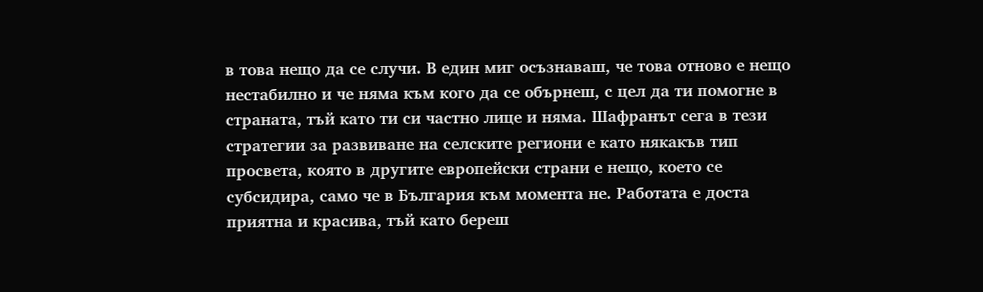в това нещо да се случи. В един миг осъзнаваш, че това отново е нещо нестабилно и че няма към кого да се обърнеш, с цел да ти помогне в страната, тъй като ти си частно лице и няма. Шафранът сега в тези стратегии за развиване на селските региони е като някакъв тип просвета, която в другите европейски страни е нещо, което се субсидира, само че в България към момента не. Работата е доста приятна и красива, тъй като береш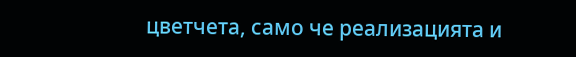цветчета, само че реализацията и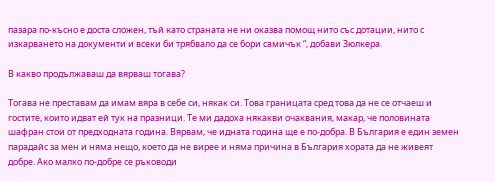пазара по-късно е доста сложен, тъй като страната не ни оказва помощ нито със дотации, нито с изкарването на документи и всеки би трябвало да се бори самичък “, добави Зюлкера.

В какво продължаваш да вярваш тогава?

Тогава не преставам да имам вяра в себе си, някак си. Това границата сред това да не се отчаеш и гостите, които идват ей тук на празници. Те ми дадоха някакви очаквания, макар, че половината шафран стои от предходната година. Вярвам, че идната година ще е по-добра. В България е един земен парадайс за мен и няма нещо, което да не вирее и няма причина в България хората да не живеят добре. Ако малко по-добре се ръководи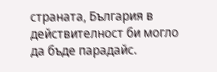страната, България в действителност би могло да бъде парадайс.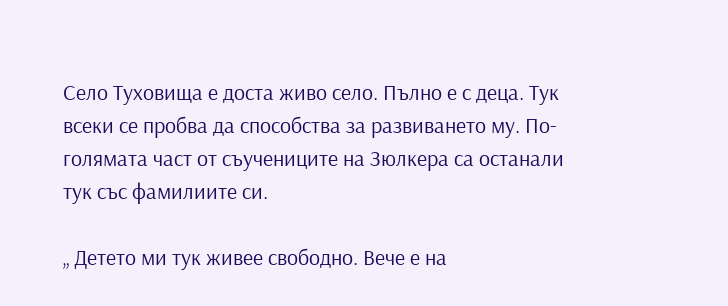Село Туховища е доста живо село. Пълно е с деца. Тук всеки се пробва да способства за развиването му. По-голямата част от съучениците на Зюлкера са останали тук със фамилиите си.

„ Детето ми тук живее свободно. Вече е на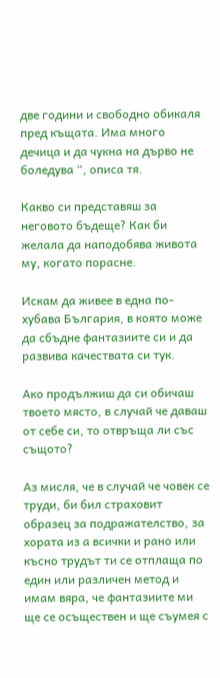две години и свободно обикаля пред къщата. Има много дечица и да чукна на дърво не боледува “, описа тя.

Какво си представяш за неговото бъдеще? Как би желала да наподобява живота му, когато порасне.

Искам да живее в една по-хубава България, в която може да сбъдне фантазиите си и да развива качествата си тук.

Ако продължиш да си обичаш твоето място, в случай че даваш от себе си, то отвръща ли със същото?

Аз мисля, че в случай че човек се труди, би бил страховит образец за подражателство, за хората из а всички и рано или късно трудът ти се отплаща по един или различен метод и имам вяра, че фантазиите ми ще се осъществен и ще съумея с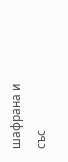шафрана и със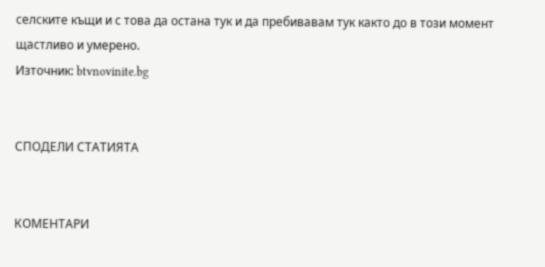селските къщи и с това да остана тук и да пребивавам тук както до в този момент щастливо и умерено.
Източник: btvnovinite.bg


СПОДЕЛИ СТАТИЯТА


КОМЕНТАРИ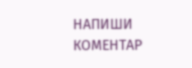НАПИШИ КОМЕНТАР